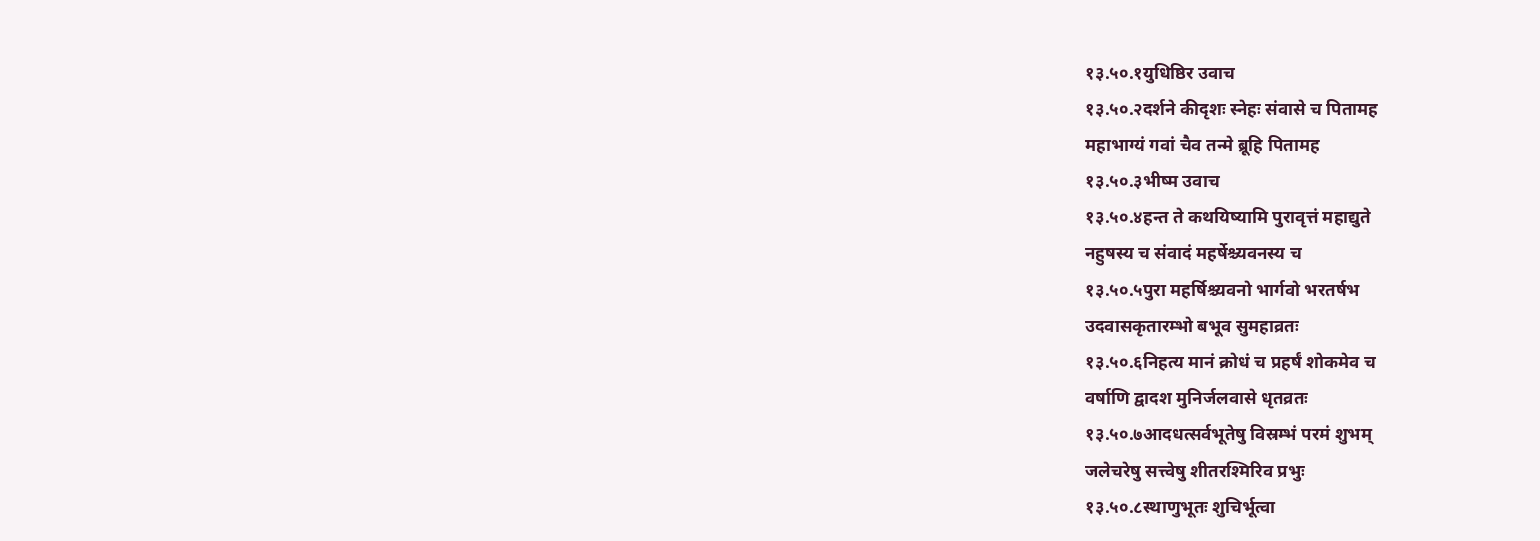१३.५०.१युधिष्ठिर उवाच
१३.५०.२दर्शने कीदृशः स्नेहः संवासे च पितामह
महाभाग्यं गवां चैव तन्मे ब्रूहि पितामह
१३.५०.३भीष्म उवाच
१३.५०.४हन्त ते कथयिष्यामि पुरावृत्तं महाद्युते
नहुषस्य च संवादं महर्षेश्च्यवनस्य च
१३.५०.५पुरा महर्षिश्च्यवनो भार्गवो भरतर्षभ
उदवासकृतारम्भो बभूव सुमहाव्रतः
१३.५०.६निहत्य मानं क्रोधं च प्रहर्षं शोकमेव च
वर्षाणि द्वादश मुनिर्जलवासे धृतव्रतः
१३.५०.७आदधत्सर्वभूतेषु विस्रम्भं परमं शुभम्
जलेचरेषु सत्त्वेषु शीतरश्मिरिव प्रभुः
१३.५०.८स्थाणुभूतः शुचिर्भूत्वा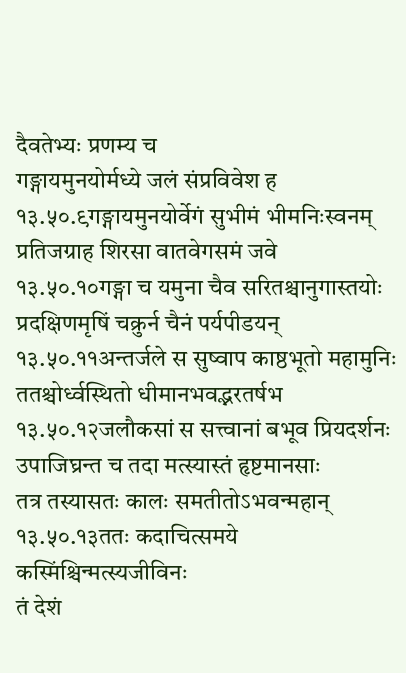दैवतेभ्यः प्रणम्य च
गङ्गायमुनयोर्मध्ये जलं संप्रविवेश ह
१३.५०.९गङ्गायमुनयोर्वेगं सुभीमं भीमनिःस्वनम्
प्रतिजग्राह शिरसा वातवेगसमं जवे
१३.५०.१०गङ्गा च यमुना चैव सरितश्चानुगास्तयोः
प्रदक्षिणमृषिं चक्रुर्न चैनं पर्यपीडयन्
१३.५०.११अन्तर्जले स सुष्वाप काष्ठभूतो महामुनिः
ततश्चोर्ध्वस्थितो धीमानभवद्भरतर्षभ
१३.५०.१२जलौकसां स सत्त्वानां बभूव प्रियदर्शनः
उपाजिघ्रन्त च तदा मत्स्यास्तं हृष्टमानसाः
तत्र तस्यासतः कालः समतीतोऽभवन्महान्
१३.५०.१३ततः कदाचित्समये कस्मिंश्चिन्मत्स्यजीविनः
तं देशं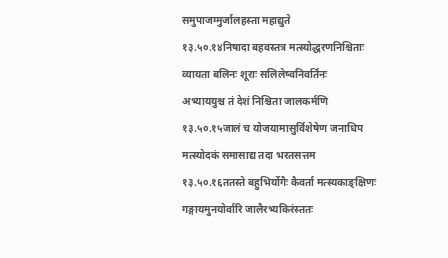समुपाजग्मुर्जालहस्ता महाद्युते
१३.५०.१४निषादा बहवस्तत्र मत्स्योद्धरणनिश्चिताः
व्यायता बलिनः शूराः सलिलेष्वनिवर्तिनः
अभ्याययुश्च तं देशं निश्चिता जालकर्मणि
१३.५०.१५जालं च योजयामासुर्विशेषेण जनाधिप
मत्स्योदकं समासाद्य तदा भरतसत्तम
१३.५०.१६ततस्ते बहुभिर्योगैः कैवर्ता मत्स्यकाङ्क्षिणः
गङ्गायमुनयोर्वारि जालैरभ्यकिरंस्ततः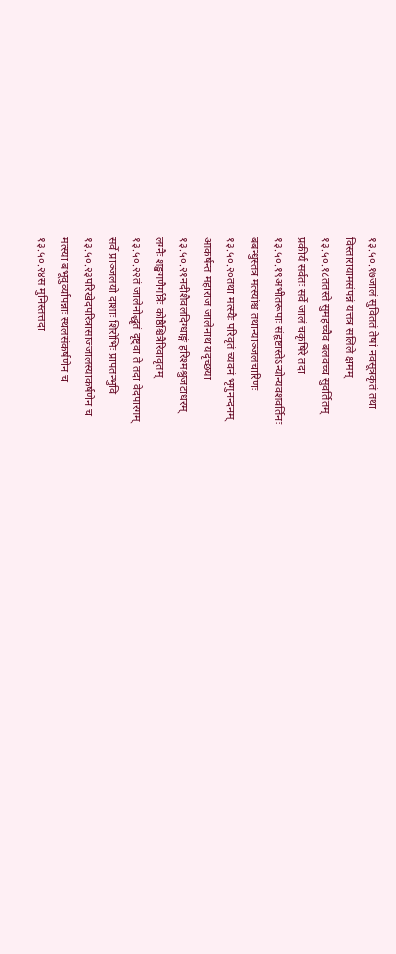१३.५०.१७जालं सुविततं तेषां नवसूत्रकृतं तथा
विस्तारायामसंपन्नं यत्तत्र सलिले क्षमम्
१३.५०.१८ततस्ते सुमहच्चैव बलवच्च सुवर्तितम्
प्रकीर्य सर्वतः सर्वे जालं चकृषिरे तदा
१३.५०.१९अभीतरूपाः संहृष्टास्तेऽन्योन्यवशवर्तिनः
बबन्धुस्तत्र मत्स्यांश्च तथान्याञ्जलचारिणः
१३.५०.२०तथा मत्स्यैः परिवृतं च्यवनं भृगुनन्दनम्
आकर्षन्त महाराज जालेनाथ यदृच्छया
१३.५०.२१नदीशैवलदिग्धाङ्गं हरिश्मश्रुजटाधरम्
लग्नैः शङ्खगणैर्गात्रैः कोष्ठैश्चित्रैरिवावृतम्
१३.५०.२२तं जालेनोद्धृतं दृष्ट्वा ते तदा वेदपारगम्
सर्वे प्राञ्जलयो दाशाः शिरोभिः प्रापतन्भुवि
१३.५०.२३परिखेदपरित्रासाज्जालस्याकर्षणेन च
मत्स्या बभूवुर्व्यापन्नाः स्थलसंकर्षणेन च
१३.५०.२४स मुनिस्तत्तदा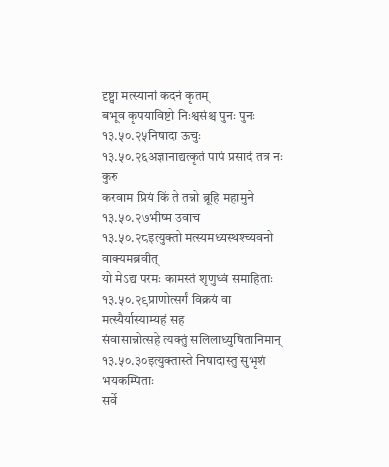दृष्ट्वा मत्स्यानां कदनं कृतम्
बभूव कृपयाविष्टो निःश्वसंश्च पुनः पुनः
१३.५०.२५निषादा ऊचुः
१३.५०.२६अज्ञानाद्यत्कृतं पापं प्रसादं तत्र नः कुरु
करवाम प्रियं किं ते तन्नो ब्रूहि महामुने
१३.५०.२७भीष्म उवाच
१३.५०.२८इत्युक्तो मत्स्यमध्यस्थश्च्यवनो वाक्यमब्रवीत्
यो मेऽद्य परमः कामस्तं शृणुध्वं समाहिताः
१३.५०.२९प्राणोत्सर्गं विक्रयं वा मत्स्यैर्यास्याम्यहं सह
संवासान्नोत्सहे त्यक्तुं सलिलाध्युषितानिमान्
१३.५०.३०इत्युक्तास्ते निषादास्तु सुभृशं भयकम्पिताः
सर्वे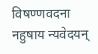विषण्णवदना नहुषाय न्यवेदयन्